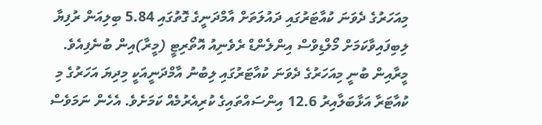މިއަހަރުގެ ދެވަނަ ކުއާޓަރުގައި ދައުލަތަށް އާމްދަނީގެ ގޮތުގައި 5.84 ބިލިއަން ރުފިޔާ ލިބިފައިވާކަމަށް މޯލްޑިވްސް އިންލެންޑް ރެވެނިއު އޮތޯރިޓީ (މީރާ)އިން ބުނެފިއެވެ.
މީރާއިން ބުނީ މިއަހަރުގެ ދެވަނަ ކުއާޓަރުގައި ލިބުނު އާމްދަނީއަކީ މިދިޔަ އަހަރުގެ މި ކުއާޓަރާ އަޅާބަލާއިރު 12.6 އިންސައްތައިގެ ކުރިއެރުމެއް ކަމަށެވެ. އެހެން ނަމަވެސް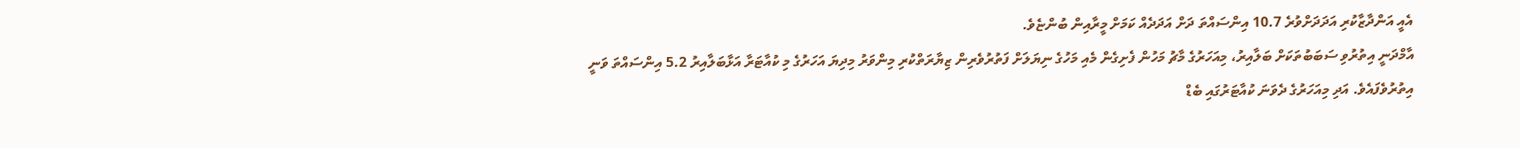އެއީ އަންދާޒާކުރި އަދަދަށްވުރެ 10.7 އިންސައްތަ ދަށް އަދަދެއް ކަމަށް މީރާއިން ބުންޏެވެ.
އާމްދަނީ އިތުރުވި ސަބަބުތަކަށް ބަލާއިރު، މިއަހަރުގެ މާޗު މަހުން ފެށިގެން މެއި މަހުގެ ނިޔަލަށް ފަތުރުވެރިން ޒިޔާރަތްކުރި މިންވަރު މިދިޔަ އަހަރުގެ މި ކުއާޓަރާ އަޅާބަލާއިރު 5.2 އިންސައްތަ ވަނީ އިތުރުވެފައެވެ. އަދި މިއަހަރުގެ ދެވަނަ ކުއާޓަރުގައި ބެޑް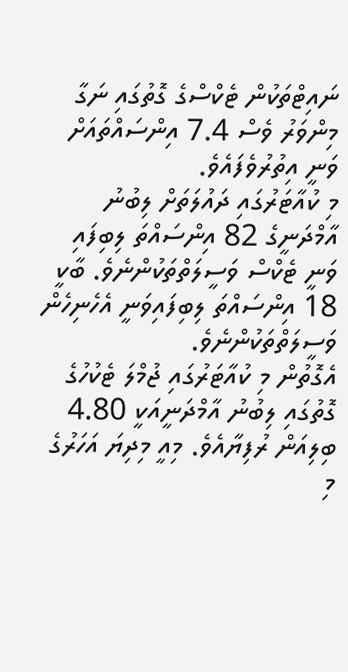ނައިޓްތަކުން ޓެކްސްގެ ގޮތުގައި ނަގާ މިންވަރު ވެސް 7.4 އިންސައްތައަށް ވަނީ އިތުރުވެފައެވެ.
މި ކުއާޓަރުގައި ދައުލަތަށް ލިބުނު އާމްދަނީގެ 82 އިންސައްތަ ލިބިފައި ވަނީ ޓެކްސް ވަސީލަތްތަކުންނެވެ. ބާކީ 18 އިންސައްތަ ލިބިފައިވަނީ އެހެނިހެން ވަސީލަތްތަކުންނެވެ.
އެގޮތުން މި ކުއާޓަރުގައި ޖުމްލަ ޓެކުހުގެ ގޮތުގައި ލިބުނު އާމްދަނީއަކީ 4.80 ބިލިއަން ރުފިޔާއެވެ. މިއީ މިދިޔަ އަހަރުގެ މި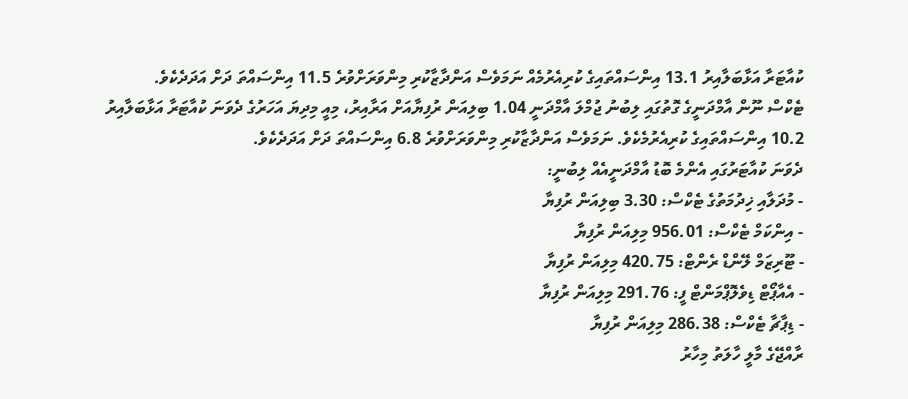ކުއާޓަރާ އަޅާބަލާއިރު 13.1 އިންސައްތައިގެ ކުރިއެރުމެއް ނަމަވެސް އަންދާޒާކުރި މިންވަރަށްވުރެ 11.5 އިންސައްތަ ދަށް އަދަދެކެވެ.
ޓެކްސް ނޫން އާމްދަނީގެ ގޮތުގައި ލިބުނު ޖުމްލަ އާމްދަނީ 1.04 ބިލިއަން ރުފިޔާއަށް އަރާއިރު، މިއީ މިދިޔަ އަހަރުގެ ދެވަނަ ކުއާޓަރާ އަޅާބަލާއިރު 10.2 އިންސައްތައިގެ ކުރިއެރުމެކެވެ. ނަމަވެސް އަންދާޒާކުރި މިންވަރަށްވުރެ 6.8 އިންސައްތަ ދަށް އަދަދެކެވެ.
ދެވަނަ ކުއާޓަރުގައި އެންމެ ބޮޑު އާމްދަނީއެއް ލިބުނީ:
- މުދަލާއި ޚިދުމަތުގެ ޓެކްސް: 3.30 ބިލިއަން ރުފިޔާ
- އިންކަމް ޓެކްސް: 956.01 މިލިއަން ރުފިޔާ
- ޓޫރިޒަމް ލޭންޑް ރެންޓް: 420.75 މިލިއަން ރުފިޔާ
- އެއާޕޯޓް ޑިވެލޮޕްމަންޓް ފީ: 291.76 މިލިއަން ރުފިޔާ
- ޑިޕާޗާ ޓެކްސް: 286.38 މިލިއަން ރުފިޔާ
ރާއްޖޭގެ މާލީ ހާލަތު މިހާރު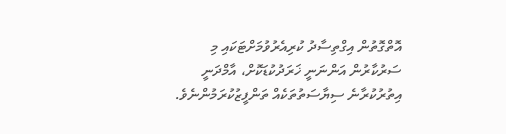އޮތްގޮތުން އިގްތިސާދު ކުރިއެރުވުމަށްޓަކައި މި ސަރުކާރުން އަންނަނީ ޚަރަދުކުޑަކޮށް، އާމްދަނީ އިތުރުކުރާނެ ސިޔާސަތުތަކެއް ތަންފީޒުކުރަމުންނެވެ.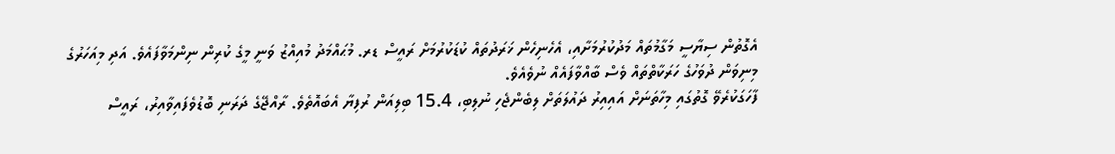އެގޮތުން ސިޔާސީ މަގާމުތައް މަދުކުރުމަށާއި، އެހެނިހެން ޚަރަދުތައް ކުޑަކުރުމަށް ރައީސް ޑރ. މުޙައްމަދު މުއިއްޒު ވަނީ މީގެ ކުރިން ނިންމަވާފައެވެ. އަދި މިއަހަރުގެ މިނިވަން ދުވަހުގެ ހަރަކާތްތައް ވެސް ބާއްވާފައެއް ނުވެއެވެ.
ފާހަގަކުރެވޭ ގޮތުގައި މިހާތަނަށް އައިއިރު ދައުލަތަށް ލިބެންޖެހި ނުލިބި، 15.4 ބިލިއަން ރުފިޔާ އެބައޮތެވެ. ރާއްޖޭގެ ދަރަނި ބޮޑުވެފައިވާއިރު، ރައީސް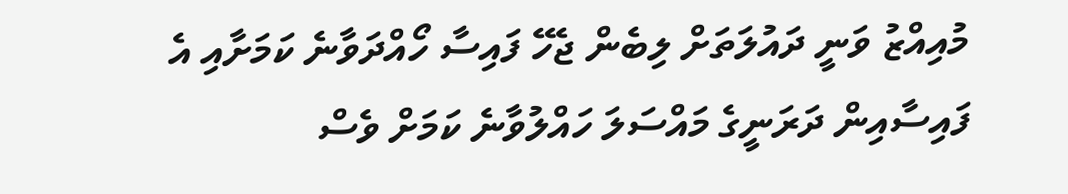މުއިއްޒު ވަނީ ދައުލަތަށް ލިބެން ޖެހޭ ފައިސާ ހޯއްދަވާނެ ކަމަށާއި އެ ފައިސާއިން ދަރަނީގެ މައްސަލަ ހައްލުވާނެ ކަމަށް ވެސް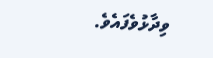ވިދާޅުވެފައެވެ.